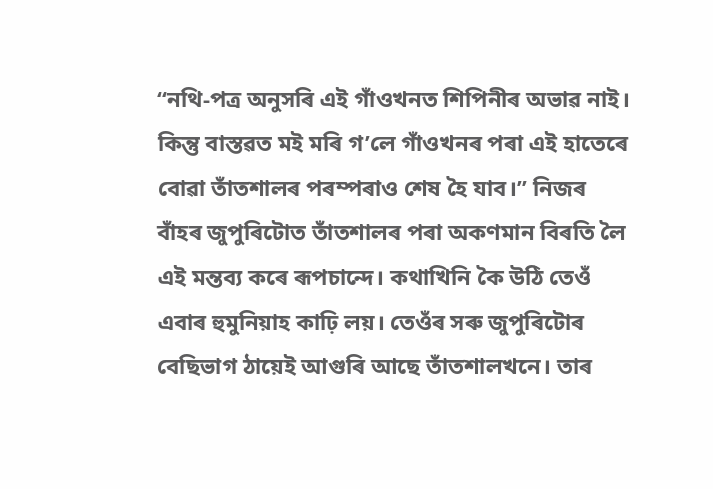“নথি-পত্ৰ অনুসৰি এই গাঁওখনত শিপিনীৰ অভাৱ নাই। কিন্তু বাস্তৱত মই মৰি গ’লে গাঁওখনৰ পৰা এই হাতেৰে বোৱা তাঁতশালৰ পৰম্পৰাও শেষ হৈ যাব।” নিজৰ বাঁহৰ জুপুৰিটোত তাঁতশালৰ পৰা অকণমান বিৰতি লৈ এই মন্তব্য কৰে ৰূপচান্দে। কথাখিনি কৈ উঠি তেওঁ এবাৰ হুমুনিয়াহ কাঢ়ি লয়। তেওঁৰ সৰু জুপুৰিটোৰ বেছিভাগ ঠায়েই আগুৰি আছে তাঁতশালখনে। তাৰ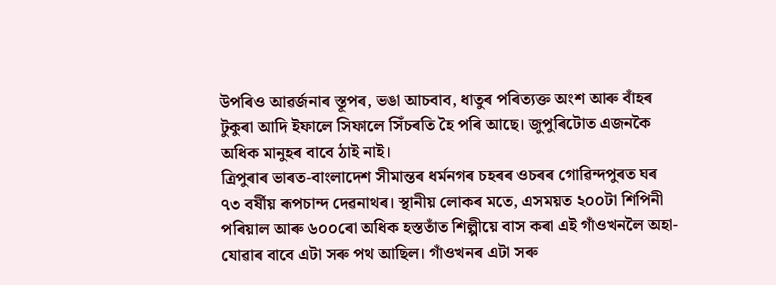উপৰিও আৱৰ্জনাৰ স্তূপৰ, ভঙা আচবাব, ধাতুৰ পৰিত্যক্ত অংশ আৰু বাঁহৰ টুকুৰা আদি ইফালে সিফালে সিঁচৰতি হৈ পৰি আছে। জুপুৰিটোত এজনকৈ অধিক মানুহৰ বাবে ঠাই নাই।
ত্ৰিপুৰাৰ ভাৰত-বাংলাদেশ সীমান্তৰ ধৰ্মনগৰ চহৰৰ ওচৰৰ গোৱিন্দপুৰত ঘৰ ৭৩ বৰ্ষীয় ৰূপচান্দ দেৱনাথৰ। স্থানীয় লোকৰ মতে, এসময়ত ২০০টা শিপিনী পৰিয়াল আৰু ৬০০ৰো অধিক হস্ততাঁত শিল্পীয়ে বাস কৰা এই গাঁওখনলৈ অহা-যোৱাৰ বাবে এটা সৰু পথ আছিল। গাঁওখনৰ এটা সৰু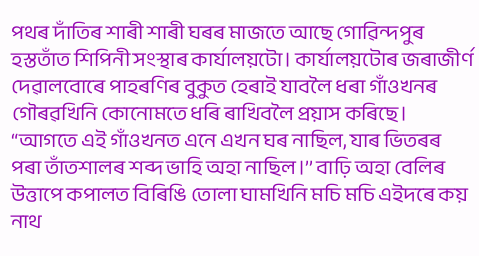পথৰ দাঁতিৰ শাৰী শাৰী ঘৰৰ মাজতে আছে গোৱিন্দপুৰ হস্ততাঁত শিপিনী সংস্থাৰ কাৰ্যালয়টো। কাৰ্যালয়টোৰ জৰাজীৰ্ণ দেৱালবোৰে পাহৰণিৰ বুকুত হেৰাই যাবলৈ ধৰা গাঁওখনৰ গৌৰৱখিনি কোনোমতে ধৰি ৰাখিবলৈ প্ৰয়াস কৰিছে।
“আগতে এই গাঁওখনত এনে এখন ঘৰ নাছিল, যাৰ ভিতৰৰ পৰা তাঁতশালৰ শব্দ ভাহি অহা নাছিল।’’ বাঢ়ি অহা বেলিৰ উত্তাপে কপালত বিৰিঙি তোলা ঘামখিনি মচি মচি এইদৰে কয় নাথ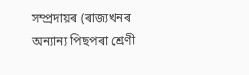সম্প্ৰদায়ৰ (ৰাজ্যখনৰ অন্যান্য পিছপৰা শ্ৰেণী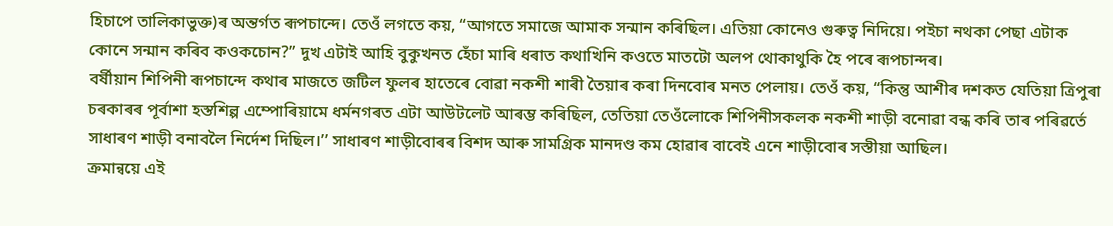হিচাপে তালিকাভুক্ত)ৰ অন্তৰ্গত ৰূপচান্দে। তেওঁ লগতে কয়, “আগতে সমাজে আমাক সন্মান কৰিছিল। এতিয়া কোনেও গুৰুত্ব নিদিয়ে। পইচা নথকা পেছা এটাক কোনে সন্মান কৰিব কওকচোন?” দুখ এটাই আহি বুকুখনত হেঁচা মাৰি ধৰাত কথাখিনি কওতে মাতটো অলপ থোকাথুকি হৈ পৰে ৰূপচান্দৰ।
বৰ্ষীয়ান শিপিনী ৰূপচান্দে কথাৰ মাজতে জটিল ফুলৰ হাতেৰে বোৱা নকশী শাৰী তৈয়াৰ কৰা দিনবোৰ মনত পেলায়। তেওঁ কয়, “কিন্তু আশীৰ দশকত যেতিয়া ত্ৰিপুৰা চৰকাৰৰ পূৰ্বাশা হস্তশিল্প এম্পোৰিয়ামে ধৰ্মনগৰত এটা আউটলেট আৰম্ভ কৰিছিল, তেতিয়া তেওঁলোকে শিপিনীসকলক নকশী শাড়ী বনোৱা বন্ধ কৰি তাৰ পৰিৱৰ্তে সাধাৰণ শাড়ী বনাবলৈ নিৰ্দেশ দিছিল।’’ সাধাৰণ শাড়ীবোৰৰ বিশদ আৰু সামগ্ৰিক মানদণ্ড কম হোৱাৰ বাবেই এনে শাড়ীবোৰ সস্তীয়া আছিল।
ক্ৰমান্বয়ে এই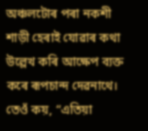অঞ্চলটোৰ পৰা নকশী শাড়ী হেৰাই যোৱাৰ কথা উল্লেখ কৰি আক্ষেপ ব্যক্ত কৰে ৰূপচান্দ দেৱনাথে। তেওঁ কয়, “এতিয়া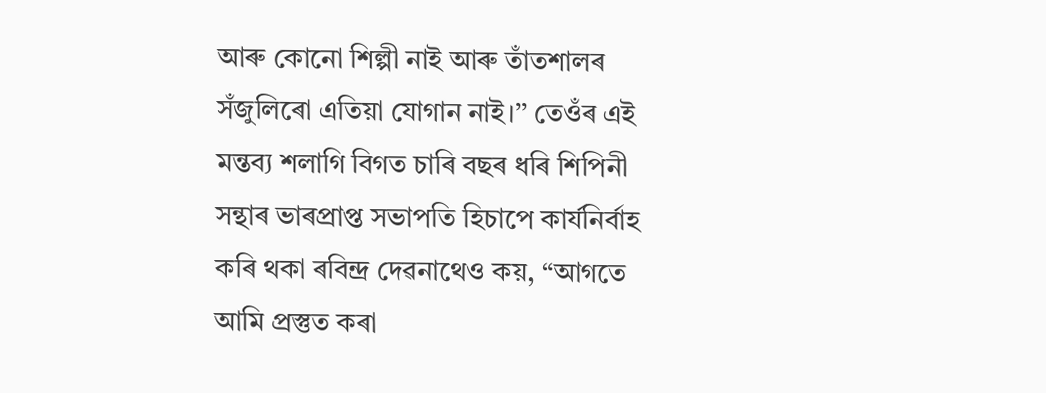আৰু কোনো শিল্পী নাই আৰু তাঁতশালৰ সঁজুলিৰো এতিয়া যোগান নাই।’’ তেওঁৰ এই মন্তব্য শলাগি বিগত চাৰি বছৰ ধৰি শিপিনী সন্থাৰ ভাৰপ্ৰাপ্ত সভাপতি হিচাপে কাৰ্যনিৰ্বাহ কৰি থকা ৰবিন্দ্ৰ দেৱনাথেও কয়, “আগতে আমি প্ৰস্তুত কৰা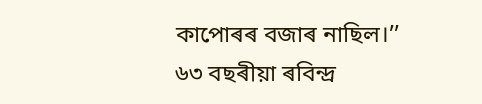কাপোৰৰ বজাৰ নাছিল।’’ ৬৩ বছৰীয়া ৰবিন্দ্ৰ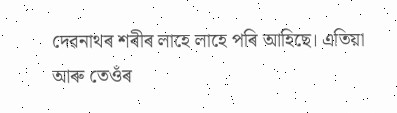দেৱনাথৰ শৰীৰ লাহে লাহে পৰি আহিছে। এতিয়া আৰু তেওঁৰ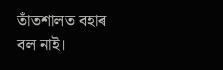তাঁতশালত বহাৰ বল নাই।